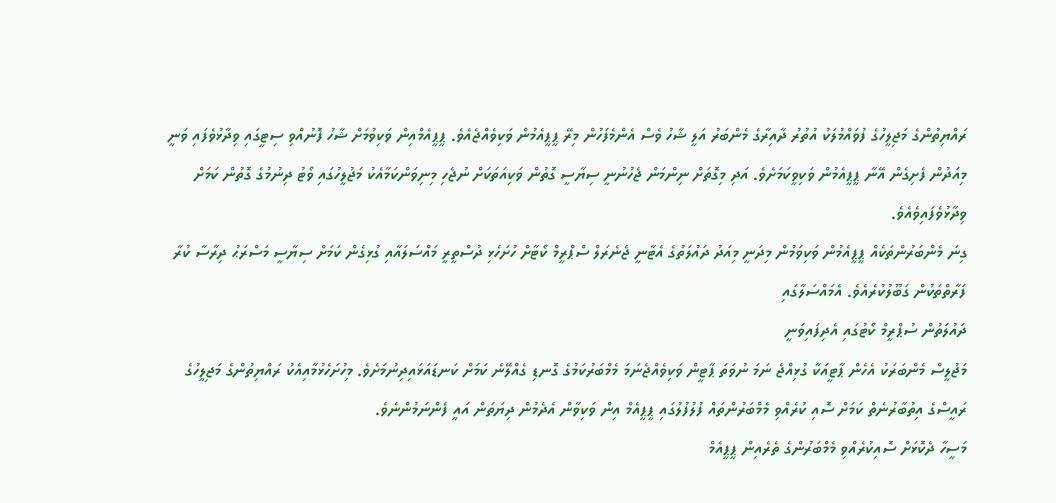ރައްޔިތުންގެ މަޖިލީހުގެ ފުވައްމުލަކު އުތުރު ދާއިރާގެ މެންބަރު އަލީ ޝާހު ވެސް އެންމެފަހުން މިރޭ ޕީޕީއެމުން ވަކިވެއްޖެއެވެ. ޕީޕީއެމްއިން ވަކިވުމަށް ޝާހު ފޮނުއްވި ސިޓީގައި ވިދާޅުވެފައި ވަނީ މިއަދުން ފެށިގެން އޭނާ ޕީޕީއެމުން ވަކިވީކަމަށެވެ. އަދި މިގޮތަށް ނިންމަން ޖެހުނުނީ ސިޔާސީ ގޮތުން ވަކިއަތަކަށް ނުޖެހި މިނިވަންކަމާއެކު މަޖުލީހުގައި ވޯޓު ދިނުމުގެ ގޮތުން ކަމަށް ވިދާޅުވެފައިވެއެވެ.
ގިނަ މެންބަރުންތަކެއް ޕީޕީއެމުން ވަކިވަމުން މިދަނީ މިއަދު ދައުލަތުގެ އެޓާނީ ޖެނެރަލް ސްޕްރީމް ކޯޓާށް ހުށަހެޅި ދުސްތީރީ މައްސަލައާއި ގުޅިގެން ކަމަށް ސިޔާސީ މަސްރަޙު ދިރާސާ ކުރާ ފަރާތްތަކުން ގަބޫލުކުރެއެވެ. އެމައްސަލާގައި
ދައުލަތުން ސުޕްރީމް ކޯޓުގައި އެދިފައިވަނީ
މަޖުލީސް މެންބަރަކު އެހެން ޕާޓީއަކާ ގުޅިއްޖެ ނަމަ ނުވަތަ ޕާޓީން ވަކިވެއްޖެނަމަ މެމްބަރުކަމުގެ ގޮނޑި ގެއްލޭނެ ކަމަށް ކަނޑައަޅައިދިނުމަށެވެ. މިހުށަހެޅުމާއިއެކު ރައްޔިތުންގެ މަޖިލީހުގެ ރައީސްގެ އިތުބާރުނެތް ކަމަށް ސޮއި ކުރެއްވި މެމްބަރުންތައް ފުލުފުލުގައި ޕީޕީއެމް އިން ވަކިވާން އެދެމުން ދިޔަތަން އައީ ފެންނަމުންނެވެ.
މަސީހާ ދެކޮޅަށް ސޮއިކުރެއްވި މެމްބަރުންގެ ތެރެއިން ޕީޕީއެމް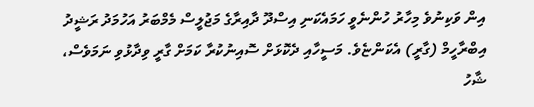އިން ވަކިނުވެ މިހާރު ހުންނެވީ ހަމައެކަނި އިސްދޫ ދާއިރާގެ މަޖުލީސް މެމްބަރު އަހުމަދު ރަޝީދު އިބްރާހީމް (ގާރީ) އެކަންޏެވެ. މަސީހާއި ދެކޮޅަށް ސޮއިނުކުރާ ކަމަށް ގާރީ ވިދާޅުވި ނަމަވެސް، ޝާހު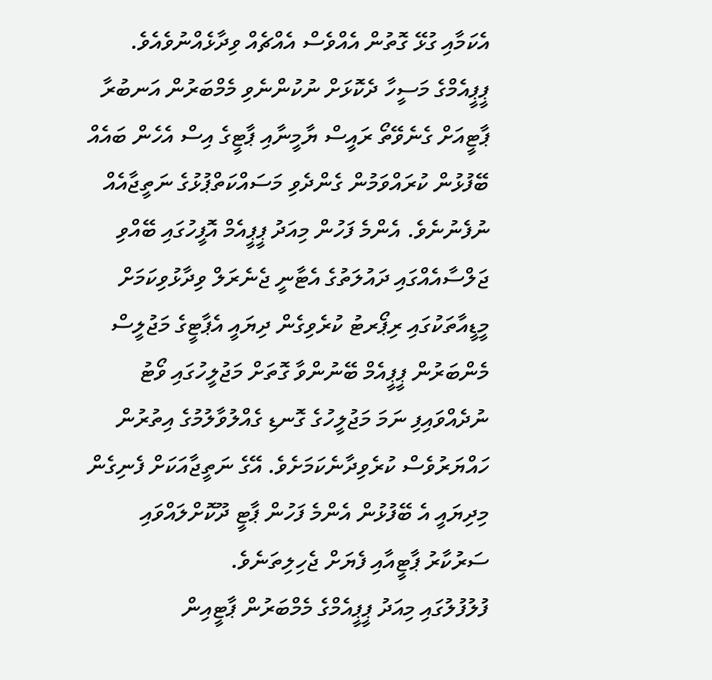އެކަމާއި ގުޅޭ ގޮތުން އެއްވެސް އެއްޗެއް ވިދާޅެއްނުވެއެވެ.
ޕީޕީއެމްގެ މަސީހާ ދެކޮޅަށް ނުކުންނެވި މެމްބަރުން އަނބުރާ ޕާޓީއަށް ގެނެވޭތޯ ރައީސް ޔާމީނާއި ޕާޓީގެ އިސް އެހެން ބައެއް ބޭފުޅުން ކުރައްވަމުން ގެންދެވި މަސައްކަތްޕުޅުގެ ނަތީޖާއެއް ނުފެނުނެވެ. އެންމެ ފަހުން މިއަދު ޕީޕީއެމް އޮފީހުގައި ބޭއްވި ޖަލްސާއެއްގައި ދައުލަތުގެ އެޓާނީ ޖެނެރަލް ވިދާޅުވިކަމަށް މީޑީއާތަކުގައި ރިޕޯރޓު ކުރެވިގެން ދިޔައީ އެޕާޓީގެ މަޖުލީސް މެންބަރުން ޕީޕީއެމް ބޭނުންވާ ގޮތަށް މަޖުލީހުގައި ވޯޓު ނުދެއްވައިފި ނަމަ މަޖުލީހުގެ ގޮނޑި ގެއްލުވާލުމުގެ އިތުރުން ހައްޔަރުވެސް ކުރެވިދާނެކަމަށެވެ. އޭގެ ނަތީޖާއަކަށް ފެނިގެން މިދިޔައީ އެ ބޭފުޅުން އެންމެ ފަހުން ޕާޓީ ދޫކޮށްލައްވައި ސަރުކާރު ޕާޓީއާއި ފެޔަށް ޖެހިލިތަނެވެ.
ފުލުފުލުގައި މިއަދު ޕީޕީއެމްގެ މެމްބަރުން ޕާޓީއިން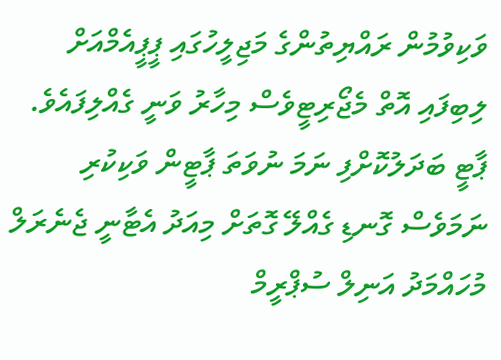ވަކިވުމުން ރައްޔިތުންގެ މަޖިލީހުގައި ޕީޕީއެމްއަށް ލިބިފައި އޮތް މެޖޯރިޓީވެސް މިހާރު ވަނީ ގެއްލިފައެވެ.
ޕާޓީ ބަދަލުކޮށްފި ނަމަ ނުވަތަ ޕާޓީން ވަކިކުރި ނަމަވެސް ގޮނޑި ގެއްލޭ ގޮތަށް މިއަދު އެޓާނީ ޖެނެރަލް މުހައްމަދު އަނިލް ސުޕްރީމް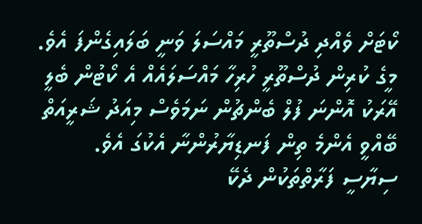ކޯޓަށް ވެއްދި ދުސްތޫރީ މައްސަލަ ވަނީ ބަލައިގެންފަ އެވެ. މީގެ ކުރިން ދުސްތޫރީ ހުރިހާ މައްސަލައެއް އެ ކޯޓުން ބެލީ އޭރަކު އޮންނަ ފުލް ބެންޗުން ނަމަވެސް މިއަދު ޝަރީއަތް ބޭއްވީ އެންމެ ތިން ފަނޑިޔާރުންނާ އެކުގަ އެވެ.
ސިޔާސީ ފަރާތްތަކުން ދެކޭ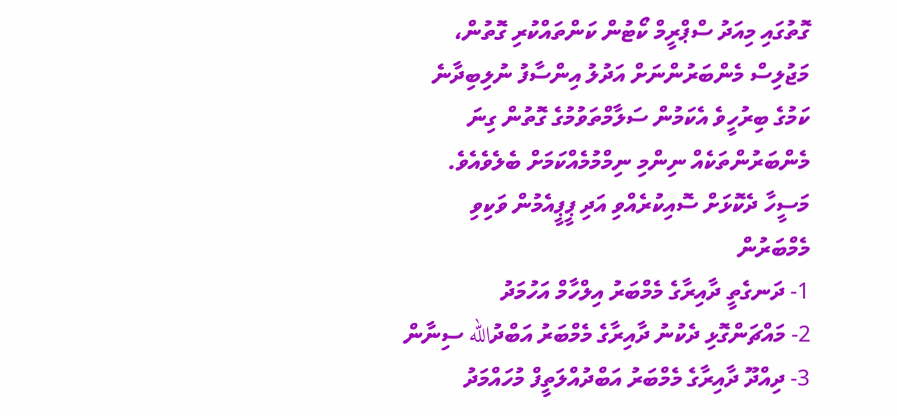ގޮތުގައި މިއަދު ސްޕްރީމް ކޯޓުން ކަންތައްކުރި ގޮތުން، މަޖުލިސް މެންބަރުންނަށް އަދުލު އިންސާފު ނުލިބިދާނެ ކަމުގެ ބިރުހީވެ އެކަމުން ސަލާމްތަވުމުގެ ގޮތުން ގިނަ މެންބަރުންތަކެއް ނިންމި ނިމްމުމެއްކަމަށް ބެލެވެއެވެ.
މަސީހާ ދެކޮޅަށް ސޮއިކުރެއްވި އަދި ޕީޕީއެމުން ވަކިވި މެމްބަރުން
1- ދަނގެތީ ދާއިރާގެ މެމްބަރު އިލްހާމް އަހުމަދު
2- މައްޗަންގޮޅި ދެކުނު ދާއިރާގެ މެމްބަރު އަބްދުالله ސިނާން
3- ދިއްދޫ ދާއިރާގެ މެމްބަރު އަބްދުއްލަތީފް މުހައްމަދު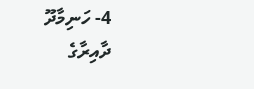4- ހަނިމާދޫ ދާއިރާގެ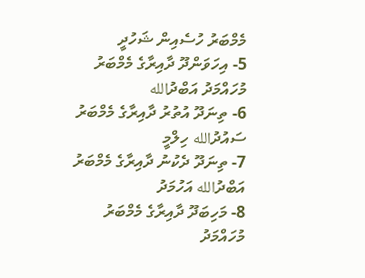މެމްބަރު ހުސެއިން ޝަހުދީ
5- އިހަވަންދޫ ދާއިރާގެ މެމްބަރު މުހައްމަދު އަބްދުالله
6- ތިނަދޫ އުތުރު ދާއިރާގެ މެމްބަރު ސައުދުالله ހިލްމީ
7- ތިނަދޫ ދެކުނު ދާއިރާގެ މެމްބަރު އަބްދުالله އަހުމަދު
8- މަހިބަދޫ ދާއިރާގެ މެމްބަރު މުހައްމަދު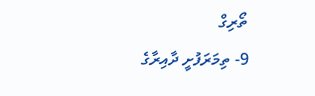ތޯރިގް
9- ތިމަރަފުށީ ދާއިރާގެ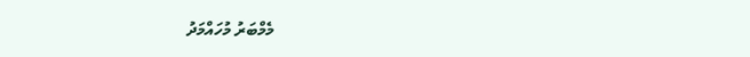މެމްބަރު މުހައްމަދު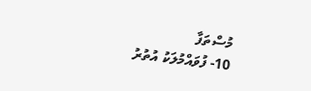މުސްތަފާ
10- ފުވައްމުލަކު އުތުރު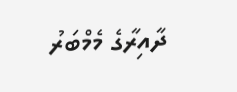ދާއިރާގެ މެމްބަރު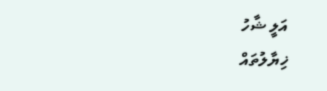އަލީ ޝާހު
ޚިޔާލުތައް